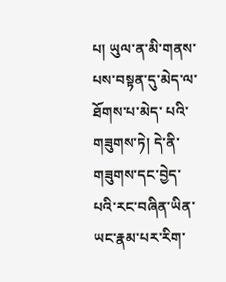པ། ཡུལ་ན་མི་གནས་པས་བསྟན་དུ་མེད་ལ་ཐོགས་པ་མེད་ པའི་གཟུགས་ཏེ། དེ་ནི་གཟུགས་དང་བྱེད་པའི་རང་བཞིན་ཡིན་ཡང་རྣམ་པར་རིག་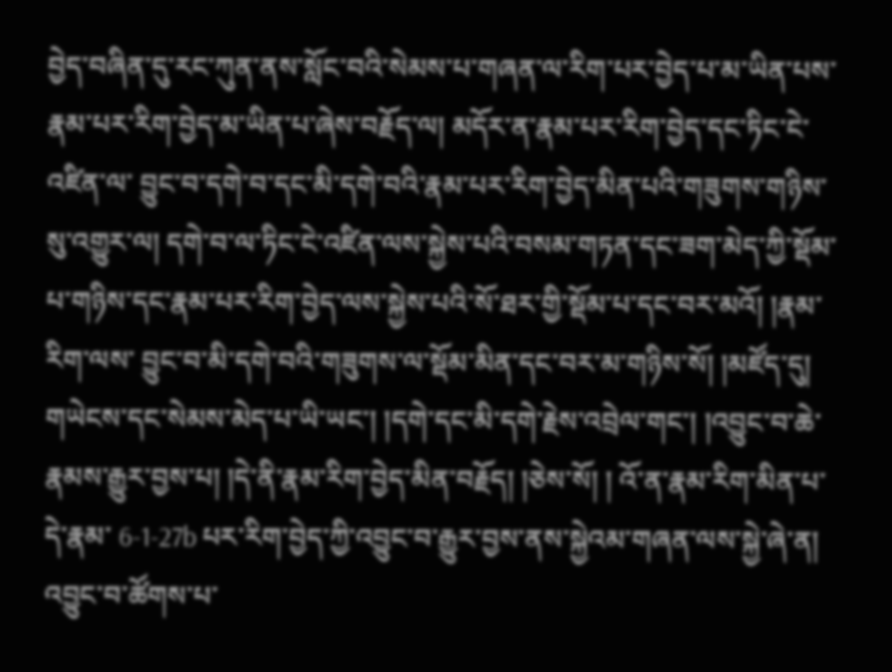བྱེད་བཞིན་དུ་རང་ཀུན་ནས་སློང་བའི་སེམས་པ་གཞན་ལ་རིག་པར་བྱེད་པ་མ་ཡིན་པས་རྣམ་པར་རིག་བྱེད་མ་ཡིན་པ་ཞེས་བརྗོད་ལ། མདོར་ན་རྣམ་པར་རིག་བྱེད་དང་ཏིང་ངེ་འཛིན་ལ་ བྱུང་བ་དགེ་བ་དང་མི་དགེ་བའི་རྣམ་པར་རིག་བྱེད་མིན་པའི་གཟུགས་གཉིས་སུ་འགྱུར་ལ། དགེ་བ་ལ་ཏིང་ངེ་འཛིན་ལས་སྐྱེས་པའི་བསམ་གཏན་དང་ཟག་མེད་ཀྱི་སྡོམ་པ་གཉིས་དང་རྣམ་པར་རིག་བྱེད་ལས་སྐྱེས་པའི་སོ་ཐར་གྱི་སྡོམ་པ་དང་བར་མའོ། །རྣམ་རིག་ལས་ བྱུང་བ་མི་དགེ་བའི་གཟུགས་ལ་སྡོམ་མིན་དང་བར་མ་གཉིས་སོ། །མཛོད་དུ། གཡེངས་དང་སེམས་མེད་པ་ཡི་ཡང་། །དགེ་དང་མི་དགེ་རྗེས་འབྲེལ་གང་། །འབྱུང་བ་ཆེ་རྣམས་རྒྱུར་བྱས་པ། །དེ་ནི་རྣམ་རིག་བྱེད་མིན་བརྗོད། །ཅེས་སོ། ། འོ་ན་རྣམ་རིག་མིན་པ་དེ་རྣམ་ 6-1-27b པར་རིག་བྱེད་ཀྱི་འབྱུང་བ་རྒྱུར་བྱས་ནས་སྐྱེའམ་གཞན་ལས་སྐྱེ་ཞེ་ན། འབྱུང་བ་ཚོགས་པ་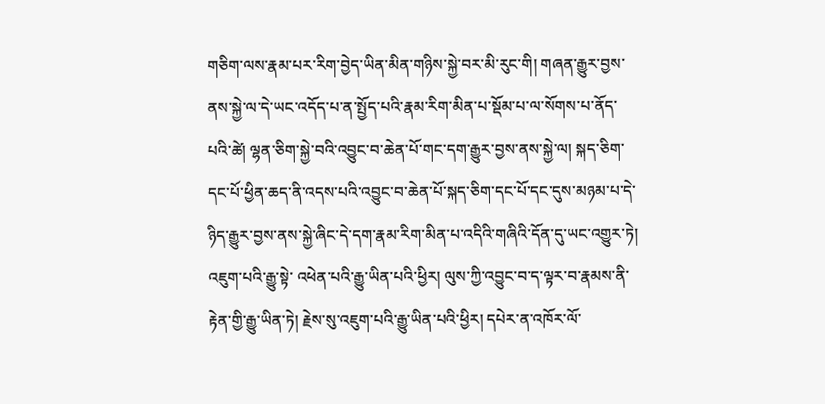གཅིག་ལས་རྣམ་པར་རིག་བྱེད་ཡིན་མིན་གཉིས་སྐྱེ་བར་མི་རུང་གི། གཞན་རྒྱུར་བྱས་ནས་སྐྱེ་ལ་དེ་ཡང་འདོད་པ་ན་སྤྱོད་པའི་རྣམ་རིག་མིན་པ་སྡོམ་པ་ལ་སོགས་པ་ནོད་པའི་ཚེ། ལྷན་ཅིག་སྐྱེ་བའི་འབྱུང་བ་ཆེན་པོ་གང་དག་རྒྱུར་བྱས་ནས་སྐྱེ་ལ། སྐད་ཅིག་དང་པོ་ཕྱིན་ཆད་ནི་འདས་པའི་འབྱུང་བ་ཆེན་པོ་སྐད་ཅིག་དང་པོ་དང་དུས་མཉམ་པ་དེ་ཉིད་རྒྱུར་བྱས་ནས་སྐྱེ་ཞིང་དེ་དག་རྣམ་རིག་མིན་པ་འདིའི་གཞིའི་དོན་དུ་ཡང་འགྱུར་ཏེ། འཇུག་པའི་རྒྱུ་སྟེ་ འཕེན་པའི་རྒྱུ་ཡིན་པའི་ཕྱིར། ལུས་ཀྱི་འབྱུང་བ་ད་ལྟར་བ་རྣམས་ནི་རྟེན་གྱི་རྒྱུ་ཡིན་ཏེ། རྗེས་སུ་འཇུག་པའི་རྒྱུ་ཡིན་པའི་ཕྱིར། དཔེར་ན་འཁོར་ལོ་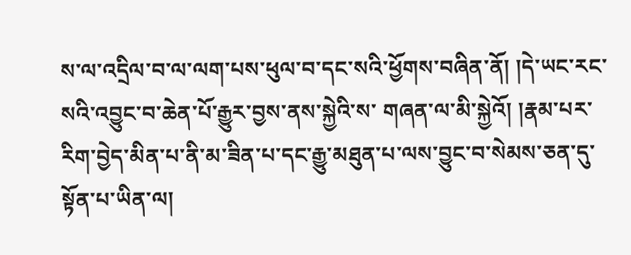ས་ལ་འདྲིལ་བ་ལ་ལག་པས་ཕུལ་བ་དང་སའི་ཕྱོགས་བཞིན་ནོ། །དེ་ཡང་རང་སའི་འབྱུང་བ་ཆེན་པོ་རྒྱུར་བྱས་ནས་སྐྱེའི་ས་ གཞན་ལ་མི་སྐྱེའོ། །རྣམ་པར་རིག་བྱེད་མིན་པ་ནི་མ་ཟིན་པ་དང་རྒྱུ་མཐུན་པ་ལས་བྱུང་བ་སེམས་ཅན་དུ་སྟོན་པ་ཡིན་ལ།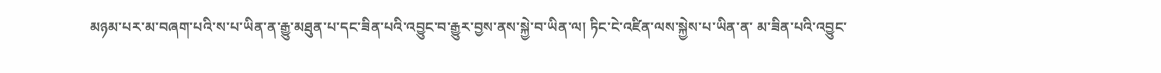མཉམ་པར་མ་བཞག་པའི་ས་པ་ཡིན་ན་རྒྱུ་མཐུན་པ་དང་ཟིན་པའི་འབྱུང་བ་རྒྱུར་བྱས་ནས་སྐྱེ་བ་ཡིན་ལ། ཏིང་ངེ་འཛིན་ལས་སྐྱེས་པ་ཡིན་ན་ མ་ཟིན་པའི་འབྱུང་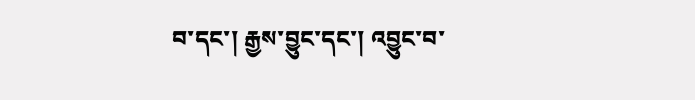བ་དང་། རྒྱས་བྱུང་དང་། འབྱུང་བ་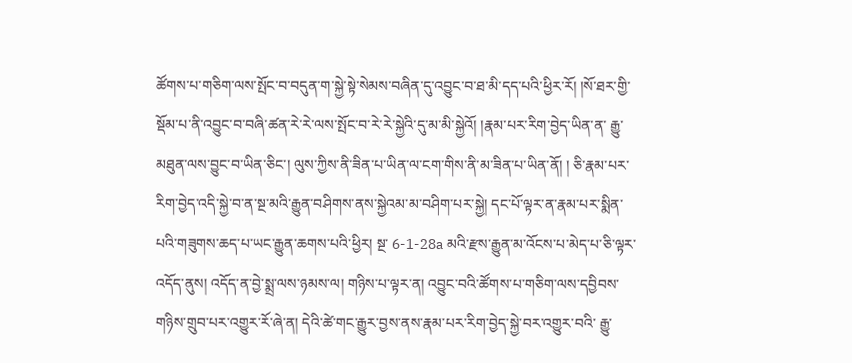ཚོགས་པ་གཅིག་ལས་སྤོང་བ་བདུན་ག་སྐྱེ་སྟེ་སེམས་བཞིན་དུ་འབྱུང་བ་ཐ་མི་དད་པའི་ཕྱིར་རོ། །སོ་ཐར་གྱི་སྡོམ་པ་ནི་འབྱུང་བ་བཞི་ཚན་རེ་རེ་ལས་སྤོང་བ་རེ་རེ་སྐྱེའི་དུ་མ་མི་སྐྱེའོ། །རྣམ་པར་རིག་བྱེད་ཡིན་ན་ རྒྱུ་མཐུན་ལས་བྱུང་བ་ཡིན་ཅིང་། ལུས་ཀྱིས་ནི་ཟིན་པ་ཡིན་ལ་ངག་གིས་ནི་མ་ཟིན་པ་ཡིན་ནོ། ། ཅི་རྣམ་པར་རིག་བྱེད་འདི་སྐྱེ་བ་ན་སྔ་མའི་རྒྱུན་བཤིགས་ནས་སྐྱེའམ་མ་བཤིག་པར་སྐྱེ། དང་པོ་ལྟར་ན་རྣམ་པར་སྨིན་པའི་གཟུགས་ཆད་པ་ཡང་རྒྱུན་ཆགས་པའི་ཕྱིར། སྔ་ 6-1-28a མའི་རྫས་རྒྱུན་མ་འོངས་པ་མེད་པ་ཅི་ལྟར་འདོད་ནུས། འདོད་ན་བྱེ་སྨྲ་ལས་ཉམས་ལ། གཉིས་པ་ལྟར་ན། འབྱུང་བའི་ཚོགས་པ་གཅིག་ལས་དབྱིབས་གཉིས་གྲུབ་པར་འགྱུར་རོ་ཞེ་ན། དེའི་ཚེ་གང་རྒྱུར་བྱས་ནས་རྣམ་པར་རིག་བྱེད་སྐྱེ་བར་འགྱུར་བའི་ རྒྱུ་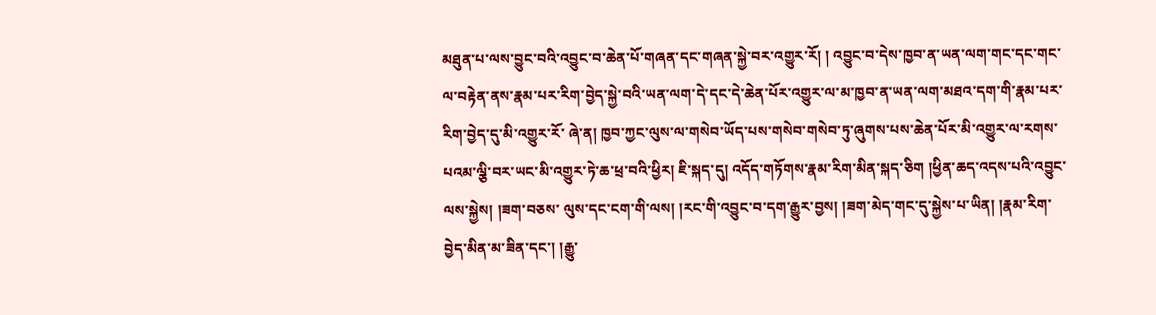མཐུན་པ་ལས་བྱུང་བའི་འབྱུང་བ་ཆེན་པོ་གཞན་དང་གཞན་སྐྱེ་བར་འགྱུར་རོ། ། འབྱུང་བ་དེས་ཁྱབ་ན་ཡན་ལག་གང་དང་གང་ལ་བརྟེན་ནས་རྣམ་པར་རིག་བྱེད་སྐྱེ་བའི་ཡན་ལག་དེ་དང་དེ་ཆེན་པོར་འགྱུར་ལ་མ་ཁྱབ་ན་ཡན་ལག་མཐའ་དག་གི་རྣམ་པར་རིག་བྱེད་དུ་མི་འགྱུར་རོ་ ཞེ་ན། ཁྱབ་ཀྱང་ལུས་ལ་གསེབ་ཡོད་པས་གསེབ་གསེབ་ཏུ་ཞུགས་པས་ཆེན་པོར་མི་འགྱུར་ལ་རགས་པའམ་ལྕི་བར་ཡང་མི་འགྱུར་ཏེ་ཆ་ཕྲ་བའི་ཕྱིར། ཇི་སྐད་དུ། འདོད་གཏོགས་རྣམ་རིག་མིན་སྐད་ཅིག །ཕྱིན་ཆད་འདས་པའི་འབྱུང་ལས་སྐྱེས། །ཟག་བཅས་ ལུས་དང་ངག་གི་ལས། །རང་གི་འབྱུང་བ་དག་རྒྱུར་བྱས། །ཟག་མེད་གང་དུ་སྐྱེས་པ་ཡིན། །རྣམ་རིག་བྱེད་མིན་མ་ཟིན་དང་། །རྒྱུ་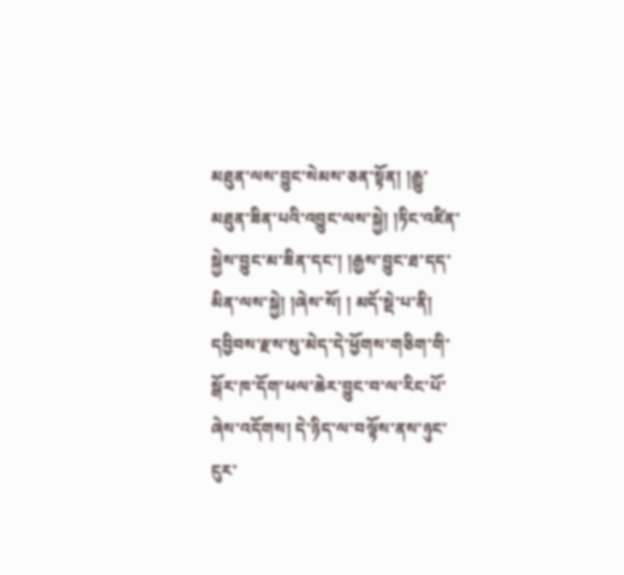མཐུན་ལས་བྱུང་སེམས་ཅན་སྟོན། །རྒྱུ་མཐུན་ཟིན་པའི་འབྱུང་ལས་སྐྱེ། །ཏིང་འཛིན་སྐྱེས་བྱུང་མ་ཟིན་དང་། །རྒྱས་བྱུང་ཐ་དད་ མིན་ལས་སྐྱེ། །ཞེས་སོ། ། མདོ་སྡེ་པ་ནི། དབྱིབས་རྫས་སུ་མེད་དེ་ཕྱོགས་གཅིག་གི་སྒོར་ཁ་དོག་ཕལ་ཆེར་བྱུང་བ་ལ་རིང་པོ་ཞེས་འདོགས། དེ་ཉིད་ལ་བལྟོས་ནས་ཉུང་ངུར་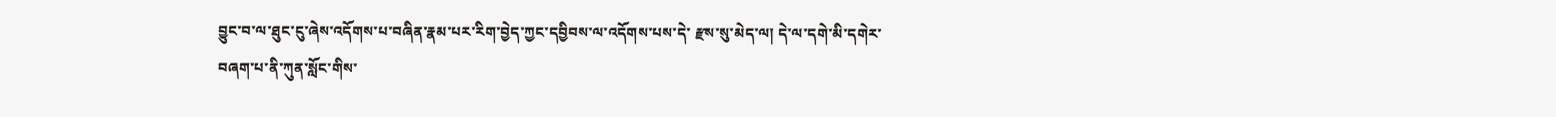བྱུང་བ་ལ་ཐུང་ངུ་ཞེས་འདོགས་པ་བཞིན་རྣམ་པར་རིག་བྱེད་ཀྱང་དབྱིབས་ལ་འདོགས་པས་དེ་ རྫས་སུ་མེད་ལ། དེ་ལ་དགེ་མི་དགེར་བཞག་པ་ནི་ཀུན་སློང་གིས་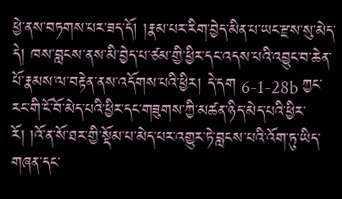ཕྱེ་ནས་བཏགས་པར་ཟད་དོ། །རྣམ་པར་རིག་བྱེད་མིན་པ་ཡང་རྫས་སུ་མེད་དེ། ཁས་བླངས་ནས་མི་བྱེད་པ་ཙམ་གྱི་ཕྱིར་དང་འདས་པའི་འབྱུང་བ་ཆེན་པོ་རྣམས་ལ་བརྟེན་ནས་འདོགས་པའི་ཕྱིར། དེ་དག 6-1-28b ཀྱང་རང་གི་ངོ་བོ་མེད་པའི་ཕྱིར་དང་གཟུགས་ཀྱི་མཚན་ཉིད་མེད་པའི་ཕྱིར་རོ། །འོ་ན་སོ་ཐར་གྱི་སྡོམ་པ་མེད་པར་འགྱུར་ཏེ་བླངས་པའི་འོག་ཏུ་ཡིད་གཞན་དང་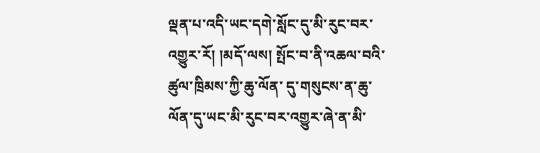ལྡན་པ་འདི་ཡང་དགེ་སློང་དུ་མི་རུང་བར་འགྱུར་རོ། །མདོ་ལས། སྤོང་བ་ནི་འཆལ་བའི་ཚུལ་ཁྲིམས་ཀྱི་ཆུ་ལོན་ དུ་གསུངས་ན་ཆུ་ལོན་དུ་ཡང་མི་རུང་བར་འགྱུར་ཞེ་ན་མི་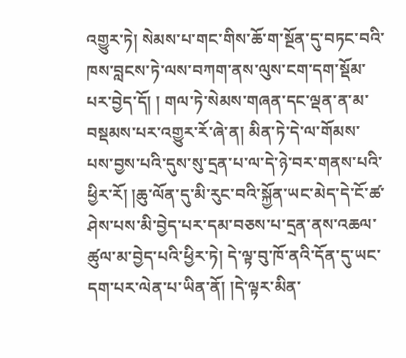འགྱུར་ཏེ། སེམས་པ་གང་གིས་ཆོ་ག་སྔོན་དུ་བཏང་བའི་ཁས་བླངས་ཏེ་ལས་བཀག་ནས་ལུས་ངག་དག་སྡོམ་པར་བྱེད་དོ། ། གལ་ཏེ་སེམས་གཞན་དང་ལྡན་ན་མ་བསྡམས་པར་འགྱུར་རོ་ཞེ་ན། མིན་ཏེ་དེ་ལ་གོམས་ པས་བྱས་པའི་དུས་སུ་དྲན་པ་ལ་དེ་ཉེ་བར་གནས་པའི་ཕྱིར་རོ། །ཆུ་ལོན་དུ་མི་རུང་བའི་སྐྱོན་ཡང་མེད་དེ་ངོ་ཚ་ཤེས་པས་མི་བྱེད་པར་དམ་བཅས་པ་དྲན་ནས་འཆལ་ཚུལ་མ་བྱེད་པའི་ཕྱིར་ཏེ། དེ་ལྟ་བུ་ཁོ་ནའི་དོན་དུ་ཡང་དག་པར་ལེན་པ་ཡིན་ནོ། །དེ་ལྟར་མིན་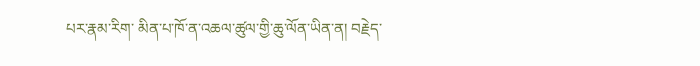པར་རྣམ་རིག་ མིན་པ་ཁོ་ན་འཆལ་ཚུལ་གྱི་ཆུ་ལོན་ཡིན་ན། བརྗེད་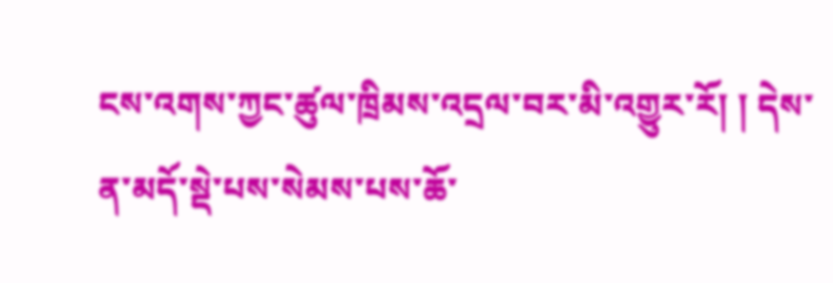ངས་འགས་ཀྱང་ཚུལ་ཁྲིམས་འདྲལ་བར་མི་འགྱུར་རོ། ། དེས་ན་མདོ་སྡེ་པས་སེམས་པས་ཆོ་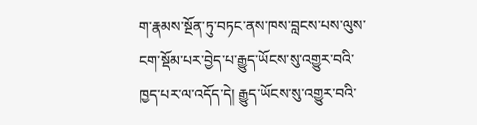ག་རྣམས་སྔོན་ཏུ་བཏང་ནས་ཁས་བླངས་པས་ལུས་ངག་སྡོམ་པར་བྱེད་པ་རྒྱུད་ཡོངས་སུ་འགྱུར་བའི་ཁྱད་པར་ལ་འདོད་དེ། རྒྱུད་ཡོངས་སུ་འགྱུར་བའི་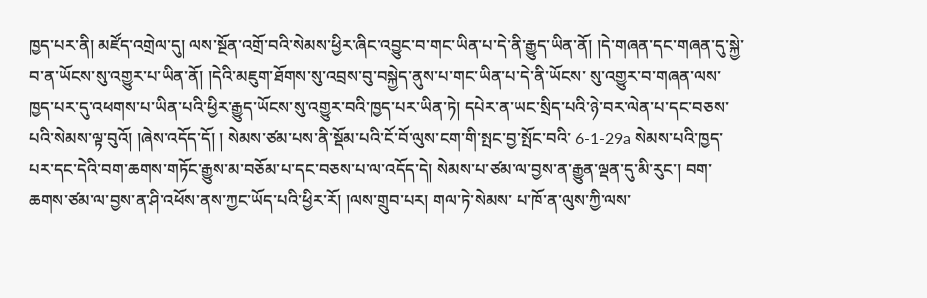ཁྱད་པར་ནི། མཛོད་འགྲེལ་དུ། ལས་སྔོན་འགྲོ་བའི་སེམས་ཕྱིར་ཞིང་འབྱུང་བ་གང་ཡིན་པ་དེ་ནི་རྒྱུད་ཡིན་ནོ། །དེ་གཞན་དང་གཞན་དུ་སྐྱེ་བ་ན་ཡོངས་སུ་འགྱུར་པ་ཡིན་ནོ། །དེའི་མཇུག་ཐོགས་སུ་འབྲས་བུ་བསྐྱེད་ནུས་པ་གང་ཡིན་པ་དེ་ནི་ཡོངས་ སུ་འགྱུར་བ་གཞན་ལས་ཁྱད་པར་དུ་འཕགས་པ་ཡིན་པའི་ཕྱིར་རྒྱུད་ཡོངས་སུ་འགྱུར་བའི་ཁྱད་པར་ཡིན་ཏེ། དཔེར་ན་ཡང་སྲིད་པའི་ཉེ་བར་ལེན་པ་དང་བཅས་པའི་སེམས་ལྟ་བུའོ། །ཞེས་འདོད་དོ། ། སེམས་ཙམ་པས་ནི་སྡོམ་པའི་ངོ་བོ་ལུས་ངག་གི་སྤང་བྱ་སྤོང་བའི་ 6-1-29a སེམས་པའི་ཁྱད་པར་དང་དེའི་བག་ཆགས་གཏོང་རྒྱུས་མ་བཅོམ་པ་དང་བཅས་པ་ལ་འདོད་དེ། སེམས་པ་ཙམ་ལ་བྱས་ན་རྒྱུན་ལྡན་དུ་མི་རུང་། བག་ཆགས་ཙམ་ལ་བྱས་ན་ཤི་འཕོས་ནས་ཀྱང་ཡོད་པའི་ཕྱིར་རོ། །ལས་གྲུབ་པར། གལ་ཏེ་སེམས་ པ་ཁོ་ན་ལུས་ཀྱི་ལས་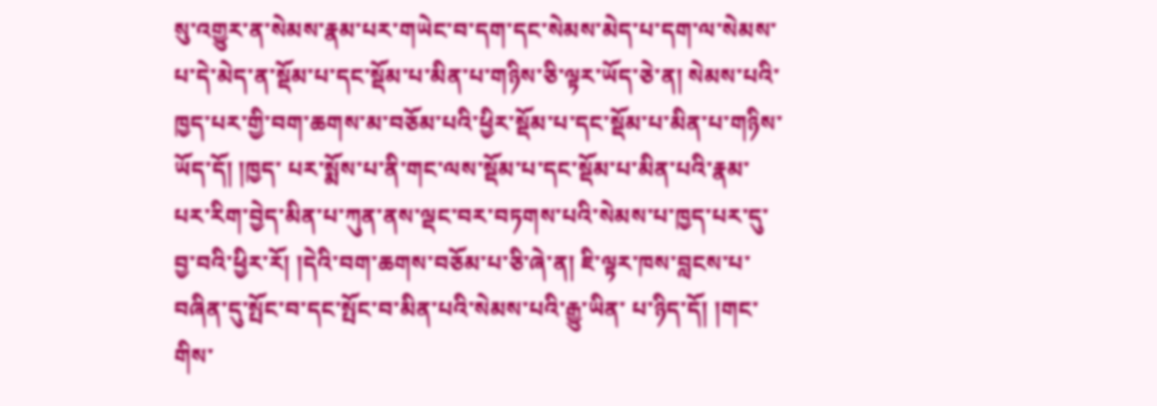སུ་འགྱུར་ན་སེམས་རྣམ་པར་གཡེང་བ་དག་དང་སེམས་མེད་པ་དག་ལ་སེམས་པ་དེ་མེད་ན་སྡོམ་པ་དང་སྡོམ་པ་མིན་པ་གཉིས་ཅི་ལྟར་ཡོད་ཅེ་ན། སེམས་པའི་ཁྱད་པར་གྱི་བག་ཆགས་མ་བཅོམ་པའི་ཕྱིར་སྡོམ་པ་དང་སྡོམ་པ་མིན་པ་གཉིས་ཡོད་དོ། །ཁྱད་ པར་སྨོས་པ་ནི་གང་ལས་སྡོམ་པ་དང་སྡོམ་པ་མིན་པའི་རྣམ་པར་རིག་བྱེད་མིན་པ་ཀུན་ནས་ལྡང་བར་བཏགས་པའི་སེམས་པ་ཁྱད་པར་དུ་བྱ་བའི་ཕྱིར་རོ། །དེའི་བག་ཆགས་བཅོམ་པ་ཅི་ཞེ་ན། ཇི་ལྟར་ཁས་བླངས་པ་བཞིན་དུ་སྤོང་བ་དང་སྤོང་བ་མིན་པའི་སེམས་པའི་རྒྱུ་ཡིན་ པ་ཉིད་དོ། །གང་གིས་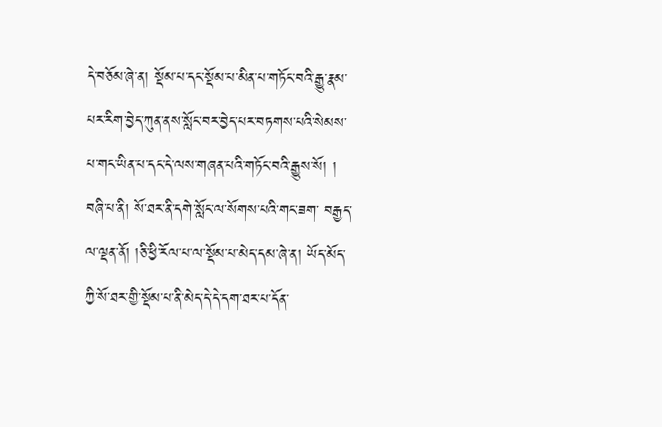དེ་བཅོམ་ཞེ་ན། སྡོམ་པ་དང་སྡོམ་པ་མིན་པ་གཏོང་བའི་རྒྱུ་རྣམ་པར་རིག་བྱེད་ཀུན་ནས་སློང་བར་བྱེད་པར་བཏགས་པའི་སེམས་པ་གང་ཡིན་པ་དང་དེ་ལས་གཞན་པའི་གཏོང་བའི་རྒྱུས་སོ། ། བཞི་པ་ནི། སོ་ཐར་ནི་དགེ་སློང་ལ་སོགས་པའི་གང་ཟག་ བརྒྱད་ལ་ལྡན་ནོ། །ཅི་ཕྱི་རོལ་པ་ལ་སྡོམ་པ་མེད་དམ་ཞེ་ན། ཡོད་མོད་ཀྱི་སོ་ཐར་གྱི་སྡོམ་པ་ནི་མེད་དེ་དེ་དག་ཐར་པ་དོན་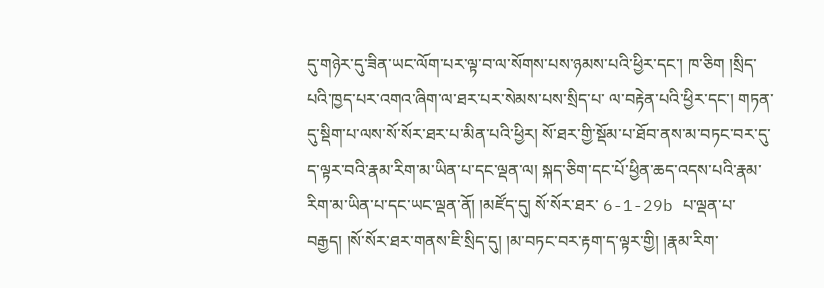དུ་གཉེར་དུ་ཟིན་ཡང་ལོག་པར་ལྟ་བ་ལ་སོགས་པས་ཉམས་པའི་ཕྱིར་དང་། ཁ་ཅིག །སྲིད་པའི་ཁྱད་པར་འགའ་ཞིག་ལ་ཐར་པར་སེམས་པས་སྲིད་པ་ ལ་བརྟེན་པའི་ཕྱིར་དང་། གཏན་དུ་སྡིག་པ་ལས་སོ་སོར་ཐར་པ་མིན་པའི་ཕྱིར། སོ་ཐར་གྱི་སྡོམ་པ་ཐོབ་ནས་མ་བཏང་བར་དུ་ད་ལྟར་བའི་རྣམ་རིག་མ་ཡིན་པ་དང་ལྡན་ལ། སྐད་ཅིག་དང་པོ་ཕྱིན་ཆད་འདས་པའི་རྣམ་རིག་མ་ཡིན་པ་དང་ཡང་ལྡན་ནོ། །མཛོད་དུ། སོ་སོར་ཐར་ 6-1-29b པ་ལྡན་པ་བརྒྱད། །སོ་སོར་ཐར་གནས་ཇི་སྲིད་དུ། །མ་བཏང་བར་རྟག་ད་ལྟར་གྱི། །རྣམ་རིག་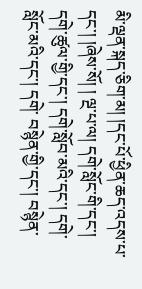མི་ལྡན་སྐད་ཅིག་མ། །དང་པོ་ཕྱིན་ཆད་འདས་པ་དང་། །ཞེས་སོ། ། ལྔ་པ་ལ། དགེ་སློང་གི་དང་། དགེ་ཚུལ་གྱི་དང་། དགེ་སློབ་མའི་དང་། དགེ་སློང་མའི་དང་། དགེ་ བསྙེན་གྱི་དང་། བསྙེན་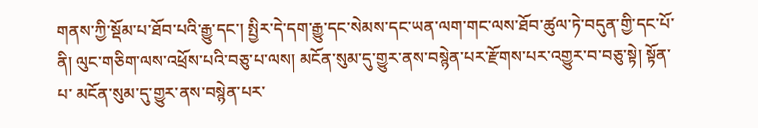གནས་ཀྱི་སྡོམ་པ་ཐོབ་པའི་རྒྱུ་དང་། སྤྱིར་དེ་དག་རྒྱུ་དང་སེམས་དང་ཡན་ལག་གང་ལས་ཐོབ་ཚུལ་ཏེ་བདུན་གྱི་དང་པོ་ནི། ལུང་གཅིག་ལས་འཕྲོས་པའི་བཅུ་པ་ལས། མངོན་སུམ་དུ་གྱུར་ནས་བསྙེན་པར་རྫོགས་པར་འགྱུར་བ་བཅུ་སྟེ། སྟོན་པ་ མངོན་སུམ་དུ་གྱུར་ནས་བསྙེན་པར་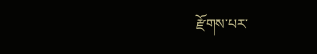རྫོགས་པར་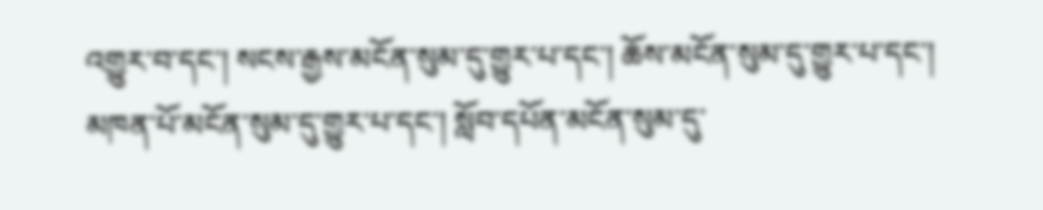འགྱུར་བ་དང་། སངས་རྒྱས་མངོན་སུམ་དུ་གྱུར་པ་དང་། ཆོས་མངོན་སུམ་དུ་གྱུར་པ་དང་། མཁན་པོ་མངོན་སུམ་དུ་གྱུར་པ་དང་། སློབ་དཔོན་མངོན་སུམ་དུ་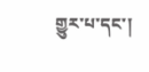གྱུར་པ་དང་།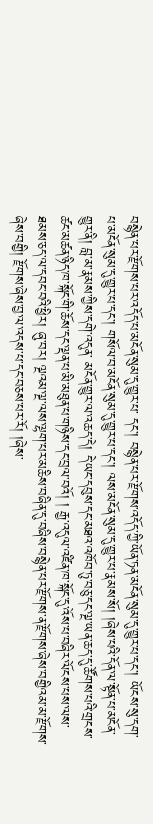བསྙེན་པར་རྫོགས་པར་འདོད་པ་མངོན་སུམ་དུ་གྱུར་པ་ དང་། བསྙེན་པར་རྫོགས་འདོད་ཀྱི་ཡོན་ཏན་མངོན་སུམ་དུ་གྱུར་པ་དང་། ཡོངས་སུ་དག་པ་མངོན་སུམ་དུ་གྱུར་པ་དང་། གསོལ་བ་མངོན་སུམ་དུ་གྱུར་པ་དང་། ལས་མངོན་སུམ་དུ་གྱུར་པ་རྣམས་སོ། །ཞེས་པའི་དོན་ལ་སྟོན་པ་མངོན་གྱུར་ནི། བླ་མ་རྣམས་ཀྱིས་དགེ་འདུན་ མངོན་གྱུར་ལ་འཆད་དེ། དེ་ཡང་དབུས་དང་མཐའ་འཁོབ་ཏུ་བཅུ་དང་ལྔ་ཡན་ཆད་དུ་ཚོགས་པའི་གྲངས་ཚང་མཚན་ཉིད་ཁ་སྐོང་གི་ཆོས་དང་ལྡན་པ་མི་མཐུན་པ་གཉིས་དང་བྲལ་བའོ། ། རྒྱ་འདུལ་འཛིན་ཁ་སྐོང་དུ་འོས་པ་བཞིར་ལོངས་པས་ལས་ཐམས་ཅད་ལ་དབང་བའི་ཕྱིར། ཞུ་བར། ལྔའམ་ལྔ་ལས་ལྷག་པར་མཆིས་བཞིན་དུ་བཞིས་བསྙེན་པར་རྫོགས་ན་རྫོགས་ཞེས་བགྱིའམ་མ་རྫོགས་ཞེས་བགྱི། རྫོགས་ཞེས་བྱ་ལ་འདས་པ་དང་བཅས་པར་རོ། །ཞེས་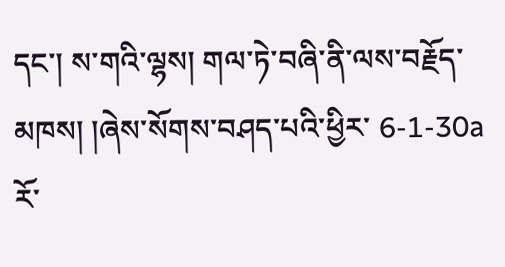དང་། ས་གའི་ལྷས། གལ་ཏེ་བཞི་ནི་ལས་བརྗོད་མཁས། །ཞེས་སོགས་བཤད་པའི་ཕྱིར་ 6-1-30a རོ་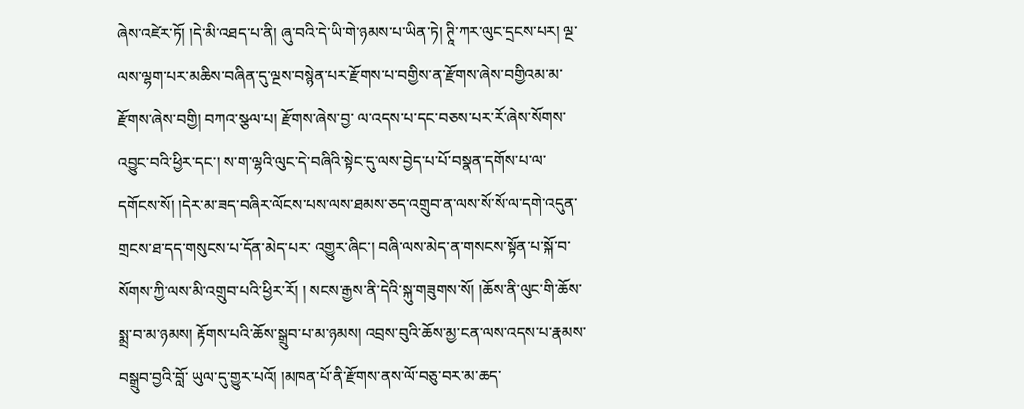ཞེས་འཛེར་ཏོ། །དེ་མི་འཐད་པ་ནི། ཞུ་བའི་དེ་ཡི་གེ་ཉམས་པ་ཡིན་ཏེ། ཊཱི་ཀར་ལུང་དྲངས་པར། ལྔ་ལས་ལྷག་པར་མཆིས་བཞིན་དུ་ལྔས་བསྙེན་པར་རྫོགས་པ་བགྱིས་ན་རྫོགས་ཞེས་བགྱིའམ་མ་རྫོགས་ཞེས་བགྱི། བཀའ་སྩལ་པ། རྫོགས་ཞེས་བྱ་ ལ་འདས་པ་དང་བཅས་པར་རོ་ཞེས་སོགས་འབྱུང་བའི་ཕྱིར་དང་། ས་ག་ལྷའི་ལུང་དེ་བཞིའི་སྟེང་དུ་ལས་བྱེད་པ་པོ་བསྣན་དགོས་པ་ལ་དགོངས་སོ། །དེར་མ་ཟད་བཞིར་ལོངས་པས་ལས་ཐམས་ཅད་འགྲུབ་ན་ལས་སོ་སོ་ལ་དགེ་འདུན་གྲངས་ཐ་དད་གསུངས་པ་དོན་མེད་པར་ འགྱུར་ཞིང་། བཞི་ལས་མེད་ན་གསངས་སྟོན་པ་སྐོ་བ་སོགས་ཀྱི་ལས་མི་འགྲུབ་པའི་ཕྱིར་རོ། ། སངས་རྒྱས་ནི་དེའི་སྐུ་གཟུགས་སོ། །ཆོས་ནི་ལུང་གི་ཆོས་སྨྲ་བ་མ་ཉམས། རྟོགས་པའི་ཆོས་སྒྲུབ་པ་མ་ཉམས། འབྲས་བུའི་ཆོས་མྱ་ངན་ལས་འདས་པ་རྣམས་བསྒྲུབ་བྱའི་བློ་ ཡུལ་དུ་གྱུར་པའོ། །མཁན་པོ་ནི་རྫོགས་ནས་ལོ་བཅུ་བར་མ་ཆད་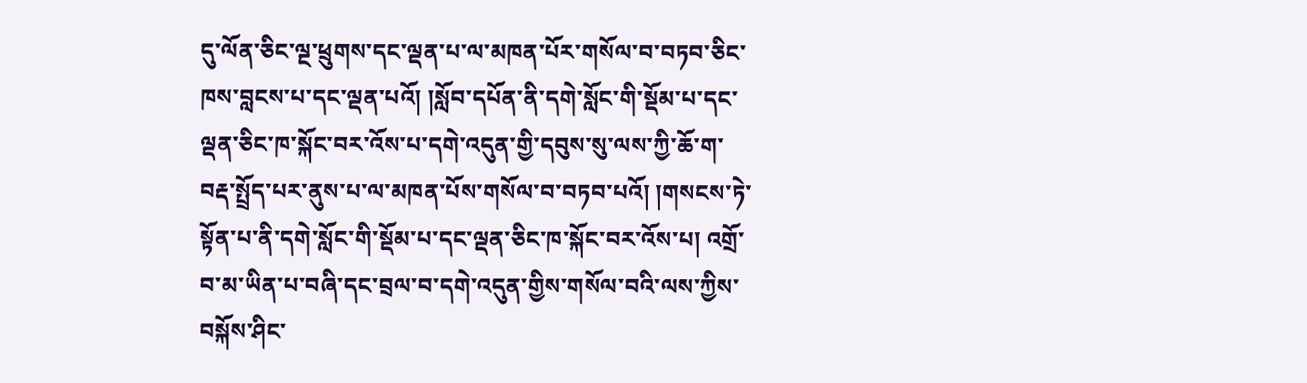དུ་ལོན་ཅིང་ལྔ་ཕྲུགས་དང་ལྡན་པ་ལ་མཁན་པོར་གསོལ་བ་བཏབ་ཅིང་ཁས་བླངས་པ་དང་ལྡན་པའོ། །སློབ་དཔོན་ནི་དགེ་སློང་གི་སྡོམ་པ་དང་ལྡན་ཅིང་ཁ་སྐོང་བར་འོས་པ་དགེ་འདུན་གྱི་དབུས་སུ་ལས་ཀྱི་ཆོ་ག་ བརྡ་སྤྲོད་པར་ནུས་པ་ལ་མཁན་པོས་གསོལ་བ་བཏབ་པའོ། །གསངས་ཏེ་སྟོན་པ་ནི་དགེ་སློང་གི་སྡོམ་པ་དང་ལྡན་ཅིང་ཁ་སྐོང་བར་འོས་པ། འགྲོ་བ་མ་ཡིན་པ་བཞི་དང་བྲལ་བ་དགེ་འདུན་གྱིས་གསོལ་བའི་ལས་ཀྱིས་བསྐོས་ཤིང་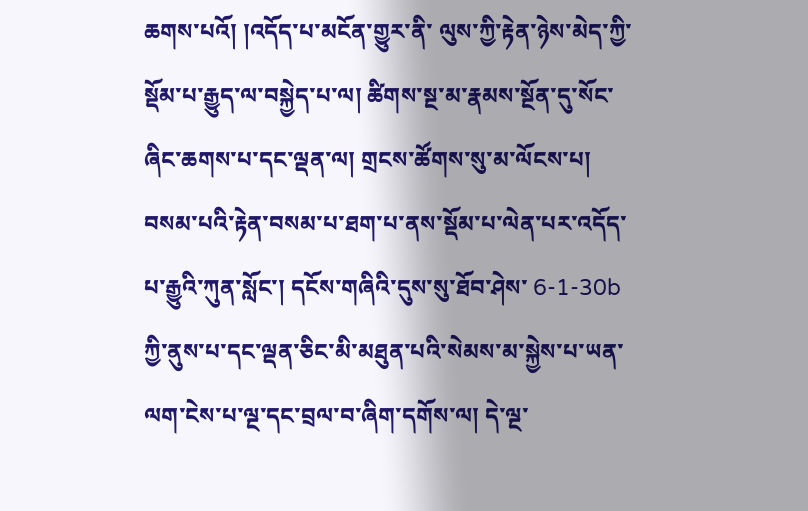ཆགས་པའོ། །འདོད་པ་མངོན་གྱུར་ནི་ ལུས་ཀྱི་རྟེན་ཉེས་མེད་ཀྱི་སྡོམ་པ་རྒྱུད་ལ་བསྐྱེད་པ་ལ། ཚིགས་སྔ་མ་རྣམས་སྔོན་དུ་སོང་ཞིང་ཆགས་པ་དང་ལྡན་ལ། གྲངས་ཚོགས་སུ་མ་ལོངས་པ། བསམ་པའི་རྟེན་བསམ་པ་ཐག་པ་ནས་སྡོམ་པ་ལེན་པར་འདོད་པ་རྒྱུའི་ཀུན་སློང་། དངོས་གཞིའི་དུས་སུ་ཐོབ་ཤེས་ 6-1-30b ཀྱི་ནུས་པ་དང་ལྡན་ཅིང་མི་མཐུན་པའི་སེམས་མ་སྐྱེས་པ་ཡན་ལག་ངེས་པ་ལྔ་དང་བྲལ་བ་ཞིག་དགོས་ལ། དེ་ལྔ་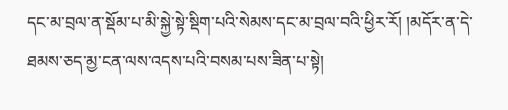དང་མ་བྲལ་ན་སྡོམ་པ་མི་སྐྱེ་སྟེ་སྡིག་པའི་སེམས་དང་མ་བྲལ་བའི་ཕྱིར་རོ། །མདོར་ན་དེ་ཐམས་ཅད་མྱ་ངན་ལས་འདས་པའི་བསམ་པས་ཟིན་པ་སྟེ།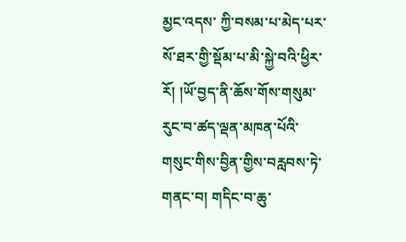མྱང་འདས་ ཀྱི་བསམ་པ་མེད་པར་སོ་ཐར་གྱི་སྡོམ་པ་མི་སྐྱེ་བའི་ཕྱིར་རོ། །ཡོ་བྱད་ནི་ཆོས་གོས་གསུམ་རུང་བ་ཚད་ལྡན་མཁན་པོའི་གསུང་གིས་བྱིན་གྱིས་བརླབས་ཏེ་གནང་བ། གདིང་བ་ཆུ་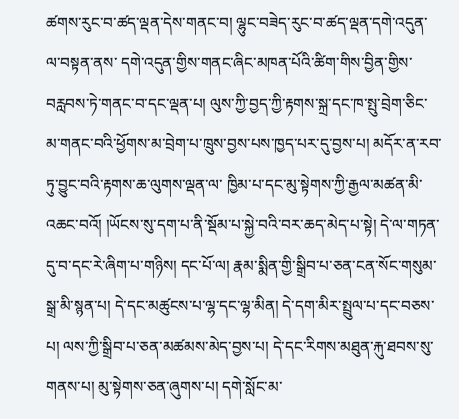ཚགས་རུང་བ་ཚད་ལྡན་དེས་གནང་བ། ལྷུང་བཟེད་རུང་བ་ཚད་ལྡན་དགེ་འདུན་ལ་བསྟན་ནས་ དགེ་འདུན་གྱིས་གནང་ཞིང་མཁན་པོའི་ཚིག་གིས་བྱིན་གྱིས་བརླབས་ཏེ་གནང་བ་དང་ལྡན་པ། ལུས་ཀྱི་བྱད་ཀྱི་རྟགས་སྐྲ་དང་ཁ་སྤུ་བྲེག་ཅིང་མ་གནང་བའི་ཕྱོགས་མ་བྲེག་པ་ཁྲུས་བྱས་པས་ཁྱད་པར་དུ་བྱས་པ། མདོར་ན་རབ་ཏུ་བྱུང་བའི་རྟགས་ཆ་ལུགས་ལྡན་ལ་ ཁྱིམ་པ་དང་མུ་སྟེགས་ཀྱི་རྒྱལ་མཚན་མི་འཆང་བའོ། །ཡོངས་སུ་དག་པ་ནི་སྡོམ་པ་སྐྱེ་བའི་བར་ཆད་མེད་པ་སྟེ། དེ་ལ་གཏན་དུ་བ་དང་རེ་ཞིག་པ་གཉིས། དང་པོ་ལ། རྣམ་སྨིན་གྱི་སྒྲིབ་པ་ཅན་ངན་སོང་གསུམ་སྒྲ་མི་སྙན་པ། དེ་དང་མཚུངས་པ་ལྷ་དང་ལྷ་མིན། དེ་དག་མིར་སྤྲུལ་པ་དང་བཅས་པ། ལས་ཀྱི་སྒྲིབ་པ་ཅན་མཚམས་མེད་བྱས་པ། དེ་དང་རིགས་མཐུན་རྐུ་ཐབས་སུ་གནས་པ། མུ་སྟེགས་ཅན་ཞུགས་པ། དགེ་སློང་མ་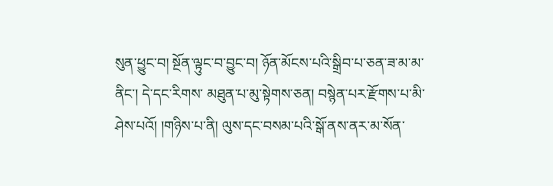སུན་ཕྱུང་བ། སྔོན་ལྟུང་བ་བྱུང་བ། ཉོན་མོངས་པའི་སྒྲིབ་པ་ཅན་ཟ་མ་མ་ནིང་། དེ་དང་རིགས་ མཐུན་པ་མུ་སྟེགས་ཅན། བསྙེན་པར་རྫོགས་པ་མི་ཤེས་པའོ། །གཉིས་པ་ནི། ལུས་དང་བསམ་པའི་སྒོ་ནས་ནར་མ་སོན་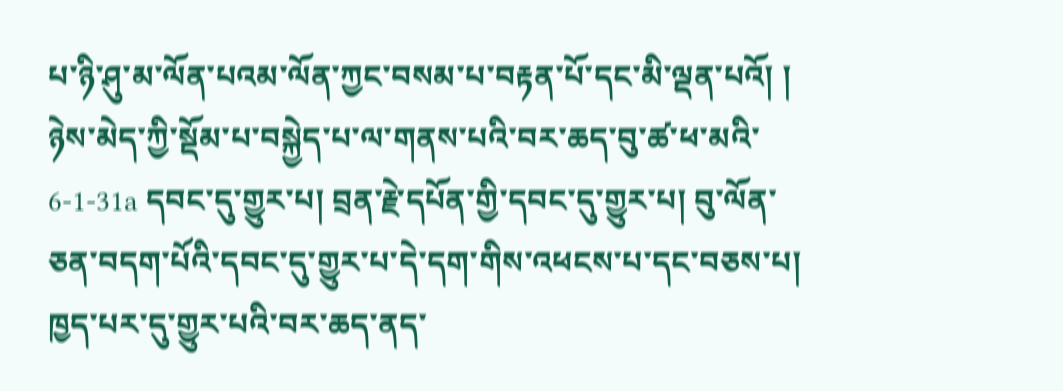པ་ཉི་ཤུ་མ་ལོན་པའམ་ལོན་ཀྱང་བསམ་པ་བརྟན་པོ་དང་མི་ལྡན་པའོ། ། ཉེས་མེད་ཀྱི་སྡོམ་པ་བསྐྱེད་པ་ལ་གནས་པའི་བར་ཆད་བུ་ཚ་ཕ་མའི་ 6-1-31a དབང་དུ་གྱུར་པ། བྲན་རྗེ་དཔོན་གྱི་དབང་དུ་གྱུར་པ། བུ་ལོན་ཅན་བདག་པོའི་དབང་དུ་གྱུར་པ་དེ་དག་གིས་འཕངས་པ་དང་བཅས་པ། ཁྱད་པར་དུ་གྱུར་པའི་བར་ཆད་ནད་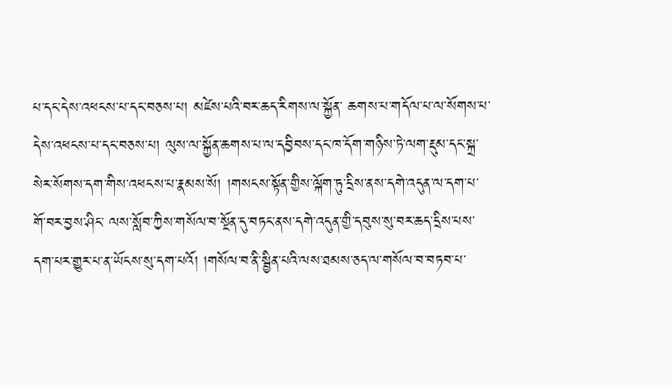པ་དང་དེས་འཕངས་པ་དང་བཅས་པ། མཛེས་པའི་བར་ཆད་རིགས་ལ་སྐྱོན་ ཆགས་པ་གདོལ་པ་ལ་སོགས་པ་དེས་འཕངས་པ་དང་བཅས་པ། ལུས་ལ་སྐྱོན་ཆགས་པ་ལ་དབྱིབས་དང་ཁ་དོག་གཉིས་ཏེ་ལག་རྡུམ་དང་སྐྲ་སེར་སོགས་དག་གིས་འཕངས་པ་རྣམས་སོ། །གསངས་སྟོན་གྱིས་ལྐོག་ཏུ་དྲིས་ནས་དགེ་འདུན་ལ་དག་པ་གོ་བར་བྱས་ཤིང་ ལས་སློབ་ཀྱིས་གསོལ་བ་སྔོན་དུ་བཏང་ནས་དགེ་འདུན་གྱི་དབུས་སུ་བར་ཆད་དྲིས་པས་དག་པར་གྱུར་པ་ན་ཡོངས་སུ་དག་པའོ། །གསོལ་བ་ནི་སྦྱིན་པའི་ལས་ཐམས་ཅད་ལ་གསོལ་བ་བཏབ་པ་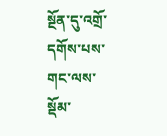སྔོན་དུ་འགྲོ་དགོས་པས་གང་ལས་སྡོམ་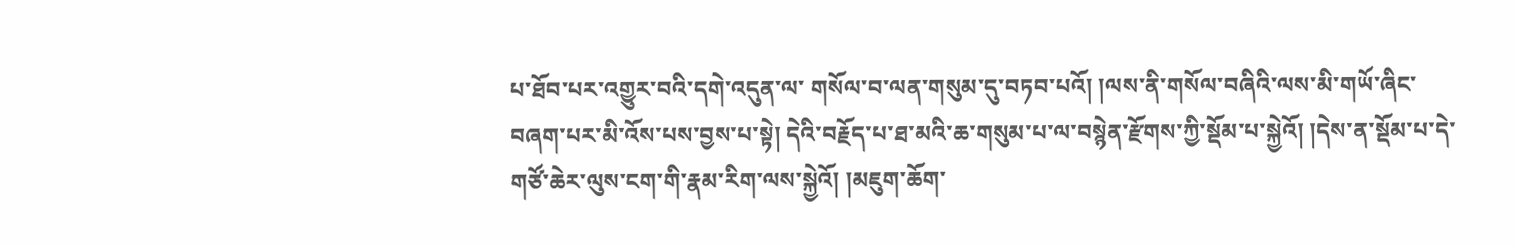པ་ཐོབ་པར་འགྱུར་བའི་དགེ་འདུན་ལ་ གསོལ་བ་ལན་གསུམ་དུ་བཏབ་པའོ། །ལས་ནི་གསོལ་བཞིའི་ལས་མི་གཡོ་ཞིང་བཞག་པར་མི་འོས་པས་བྱས་པ་སྟེ། དེའི་བརྗོད་པ་ཐ་མའི་ཆ་གསུམ་པ་ལ་བསྙེན་རྫོགས་ཀྱི་སྡོམ་པ་སྐྱེའོ། །དེས་ན་སྡོམ་པ་དེ་གཙོ་ཆེར་ལུས་ངག་གི་རྣམ་རིག་ལས་སྐྱེའོ། །མཇུག་ཆོག་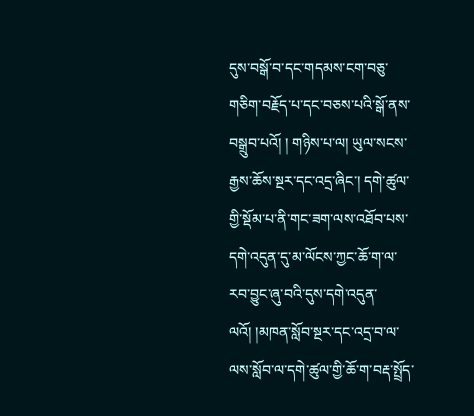དུས་བསྒོ་བ་དང་གདམས་ངག་བཅུ་གཅིག་བརྗོད་པ་དང་བཅས་པའི་སྒོ་ནས་བསྒྲུབ་པའོ། ། གཉིས་པ་ལ། ཡུལ་སངས་རྒྱས་ཆོས་སྔར་དང་འདྲ་ཞིང་། དགེ་ཚུལ་གྱི་སྡོམ་པ་ནི་གང་ཟག་ལས་འཐོབ་པས་དགེ་འདུན་དུ་མ་ལོངས་ཀྱང་ཆོ་ག་ལ་རབ་བྱུང་ཞུ་བའི་དུས་དགེ་འདུན་ ལའོ། །མཁན་སློབ་སྔར་དང་འདྲ་བ་ལ་ལས་སློབ་ལ་དགེ་ཚུལ་གྱི་ཆོ་ག་བརྡ་སྤྲོད་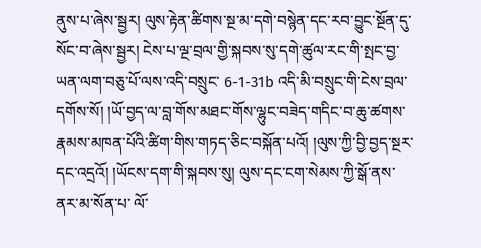ནུས་པ་ཞེས་སྦྱར། ལུས་རྟེན་ཚིགས་སྔ་མ་དགེ་བསྙེན་དང་རབ་བྱུང་སྔོན་དུ་སོང་བ་ཞེས་སྦྱར། ངེས་པ་ལྔ་བྲལ་གྱི་སྐབས་སུ་དགེ་ཚུལ་རང་གི་སྤང་བྱ་ཡན་ལག་བཅུ་པོ་ལས་འདི་བསྲུང་ 6-1-31b འདི་མི་བསྲུང་གི་ངེས་བྲལ་དགོས་སོ། །ཡོ་བྱད་ལ་བླ་གོས་མཐང་གོས་ལྷུང་བཟེད་གདིང་བ་ཆུ་ཚགས་རྣམས་མཁན་པོའི་ཚིག་གིས་གཏད་ཅིང་བསྐོན་པའོ། །ལུས་ཀྱི་བྱི་བྱད་སྔར་དང་འདྲའོ། །ཡོངས་དག་གི་སྐབས་སུ། ལུས་དང་ངག་སེམས་ཀྱི་སྒོ་ནས་ནར་མ་སོན་པ་ ལོ་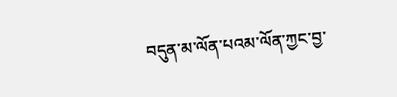བདུན་མ་ལོན་པའམ་ལོན་ཀྱང་བྱ་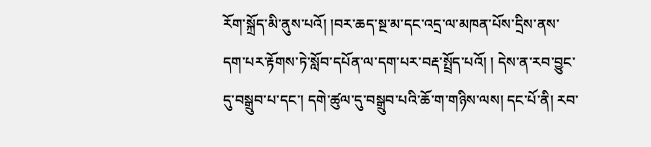རོག་སྐྲོད་མི་ནུས་པའོ། །བར་ཆད་སྔ་མ་དང་འདྲ་ལ་མཁན་པོས་དྲིས་ནས་དག་པར་རྟོགས་ཏེ་སློབ་དཔོན་ལ་དག་པར་བརྡ་སྤྲོད་པའོ། ། དེས་ན་རབ་བྱུང་དུ་བསྒྲུབ་པ་དང་། དགེ་ཚུལ་དུ་བསྒྲུབ་པའི་ཆོ་ག་གཉིས་ལས། དང་པོ་ནི། རབ་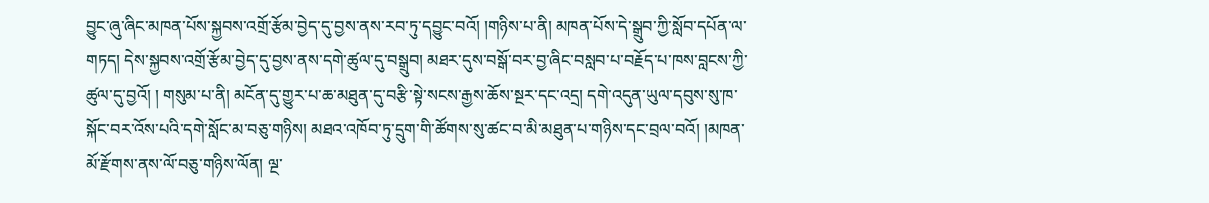བྱུང་ཞུ་ཞིང་མཁན་པོས་སྐྱབས་འགྲོ་རྩོམ་བྱེད་དུ་བྱས་ནས་རབ་ཏུ་དབྱུང་བའོ། །གཉིས་པ་ནི། མཁན་པོས་དེ་སྒྲུབ་ཀྱི་སློབ་དཔོན་ལ་གཏད། དེས་སྐྱབས་འགྲོ་རྩོམ་བྱེད་དུ་བྱས་ནས་དགེ་ཚུལ་དུ་བསྒྲུབ། མཐར་དུས་བསྒོ་བར་བྱ་ཞིང་བསླབ་པ་བརྗོད་པ་ཁས་བླངས་ཀྱི་ ཚུལ་དུ་བྱའོ། ། གསུམ་པ་ནི། མངོན་དུ་གྱུར་པ་ཆ་མཐུན་དུ་བརྩི་སྟེ་སངས་རྒྱས་ཆོས་སྔར་དང་འདྲ། དགེ་འདུན་ཡུལ་དབུས་སུ་ཁ་སྐོང་བར་འོས་པའི་དགེ་སློང་མ་བཅུ་གཉིས། མཐའ་འཁོབ་ཏུ་དྲུག་གི་ཚོགས་སུ་ཚང་བ་མི་མཐུན་པ་གཉིས་དང་བྲལ་བའོ། །མཁན་ མོ་རྫོགས་ནས་ལོ་བཅུ་གཉིས་ལོན། ལྔ་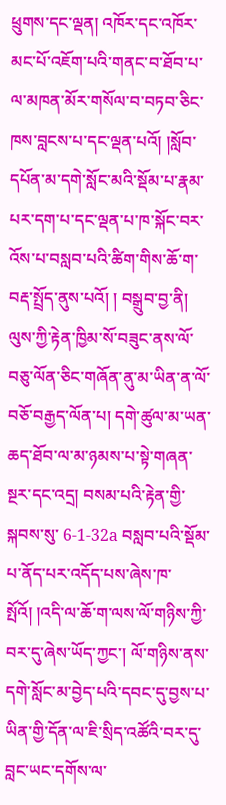ཕྲུགས་དང་ལྡན། འཁོར་དང་འཁོར་མང་པོ་འཇོག་པའི་གནང་བ་ཐོབ་པ་ལ་མཁན་མོར་གསོལ་བ་བཏབ་ཅིང་ཁས་བླངས་པ་དང་ལྡན་པའོ། །སློབ་དཔོན་མ་དགེ་སློང་མའི་སྡོམ་པ་རྣམ་པར་དག་པ་དང་ལྡན་པ་ཁ་སྐོང་བར་ འོས་པ་བསླབ་པའི་ཚིག་གིས་ཆོ་ག་བརྡ་སྤྲོད་ནུས་པའོ། ། བསྒྲུབ་བྱ་ནི། ལུས་ཀྱི་རྟེན་ཁྱིམ་སོ་བཟུང་ནས་ལོ་བཅུ་ལོན་ཅིང་གཞོན་ནུ་མ་ཡིན་ན་ལོ་བཅོ་བརྒྱད་ལོན་པ། དགེ་ཚུལ་མ་ཡན་ཆད་ཐོབ་ལ་མ་ཉམས་པ་སྟེ་གཞན་སྔར་དང་འདྲ། བསམ་པའི་རྟེན་གྱི་སྐབས་སུ་ 6-1-32a བསླབ་པའི་སྡོམ་པ་ནོད་པར་འདོད་པས་ཞེས་ཁ་སྤོའོ། །འདི་ལ་ཆོ་ག་ལས་ལོ་གཉིས་ཀྱི་བར་དུ་ཞེས་ཡོད་ཀྱང་། ལོ་གཉིས་ནས་དགེ་སློང་མ་བྱེད་པའི་དབང་དུ་བྱས་པ་ཡིན་གྱི་དོན་ལ་ཇི་སྲིད་འཚོའི་བར་དུ་བླང་ཡང་དགོས་ལ་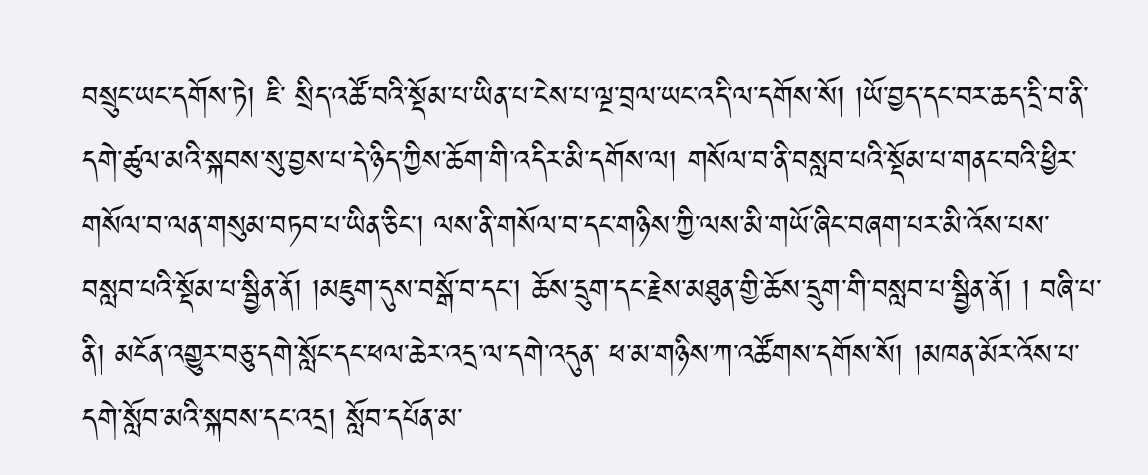བསྲུང་ཡང་དགོས་ཏེ། ཇི་ སྲིད་འཚོ་བའི་སྡོམ་པ་ཡིན་པ་ངེས་པ་ལྔ་བྲལ་ཡང་འདི་ལ་དགོས་སོ། །ཡོ་བྱད་དང་བར་ཆད་དྲི་བ་ནི་དགེ་ཚུལ་མའི་སྐབས་སུ་བྱས་པ་དེ་ཉིད་ཀྱིས་ཆོག་གི་འདིར་མི་དགོས་ལ། གསོལ་བ་ནི་བསླབ་པའི་སྡོམ་པ་གནང་བའི་ཕྱིར་གསོལ་བ་ལན་གསུམ་བཏབ་པ་ཡིན་ཅིང་། ལས་ནི་གསོལ་བ་དང་གཉིས་ཀྱི་ལས་མི་གཡོ་ཞིང་བཞག་པར་མི་འོས་པས་བསླབ་པའི་སྡོམ་པ་སྦྱིན་ནོ། །མཇུག་དུས་བསྒོ་བ་དང་། ཆོས་དྲུག་དང་རྗེས་མཐུན་གྱི་ཆོས་དྲུག་གི་བསླབ་པ་སྦྱིན་ནོ། ། བཞི་པ་ནི། མངོན་འགྱུར་བཅུ་དགེ་སློང་དང་ཕལ་ཆེར་འདྲ་ལ་དགེ་འདུན་ ཕ་མ་གཉིས་ཀ་འཚོགས་དགོས་སོ། །མཁན་མོར་འོས་པ་དགེ་སློབ་མའི་སྐབས་དང་འདྲ། སློབ་དཔོན་མ་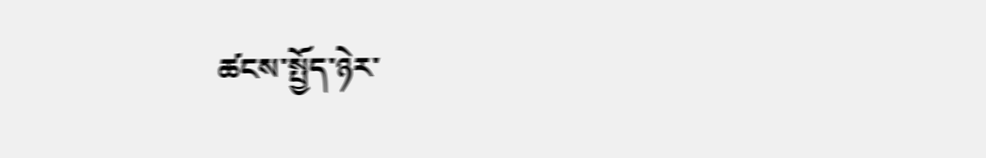ཚངས་སྤྱོད་ཉེར་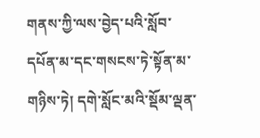གནས་ཀྱི་ལས་བྱེད་པའི་སློབ་དཔོན་མ་དང་གསངས་ཏེ་སྟོན་མ་གཉིས་ཏེ། དགེ་སློང་མའི་སྡོམ་ལྡན་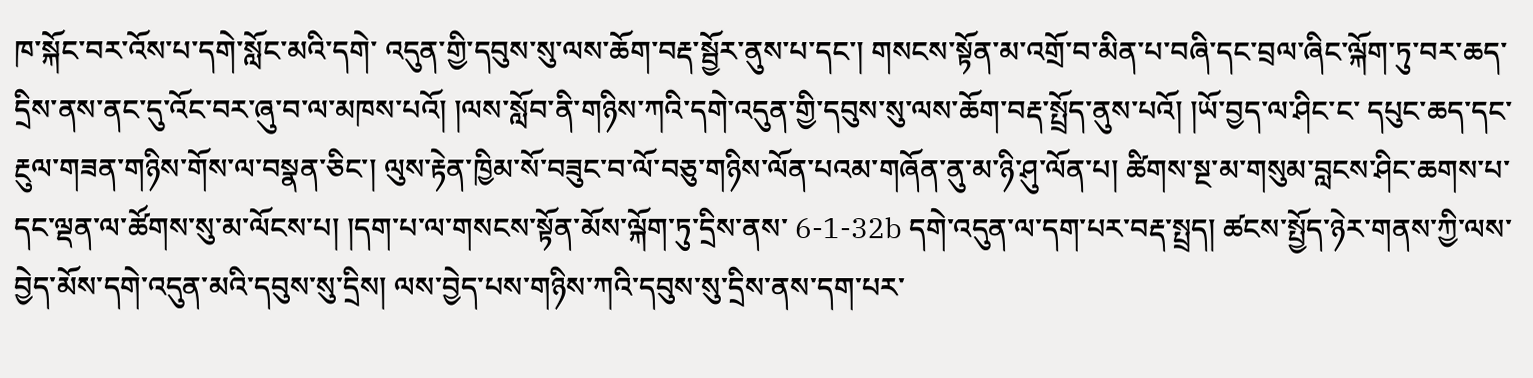ཁ་སྐོང་བར་འོས་པ་དགེ་སློང་མའི་དགེ་ འདུན་གྱི་དབུས་སུ་ལས་ཆོག་བརྡ་སྦྱོར་ནུས་པ་དང་། གསངས་སྟོན་མ་འགྲོ་བ་མིན་པ་བཞི་དང་བྲལ་ཞིང་ལྐོག་ཏུ་བར་ཆད་དྲིས་ནས་ནང་དུ་འོང་བར་ཞུ་བ་ལ་མཁས་པའོ། །ལས་སློབ་ནི་གཉིས་ཀའི་དགེ་འདུན་གྱི་དབུས་སུ་ལས་ཆོག་བརྡ་སྤྲོད་ནུས་པའོ། །ཡོ་བྱད་ལ་ཤིང་ང་ དཔུང་ཆད་དང་རྔུལ་གཟན་གཉིས་གོས་ལ་བསྣན་ཅིང་། ལུས་རྟེན་ཁྱིམ་སོ་བཟུང་བ་ལོ་བཅུ་གཉིས་ལོན་པའམ་གཞོན་ནུ་མ་ཉི་ཤུ་ལོན་པ། ཚིགས་སྔ་མ་གསུམ་བླངས་ཤིང་ཆགས་པ་དང་ལྡན་ལ་ཚོགས་སུ་མ་ལོངས་པ། །དག་པ་ལ་གསངས་སྟོན་མོས་ལྐོག་ཏུ་དྲིས་ནས་ 6-1-32b དགེ་འདུན་ལ་དག་པར་བརྡ་སྤྲད། ཚངས་སྤྱོད་ཉེར་གནས་ཀྱི་ལས་བྱེད་མོས་དགེ་འདུན་མའི་དབུས་སུ་དྲིས། ལས་བྱེད་པས་གཉིས་ཀའི་དབུས་སུ་དྲིས་ནས་དག་པར་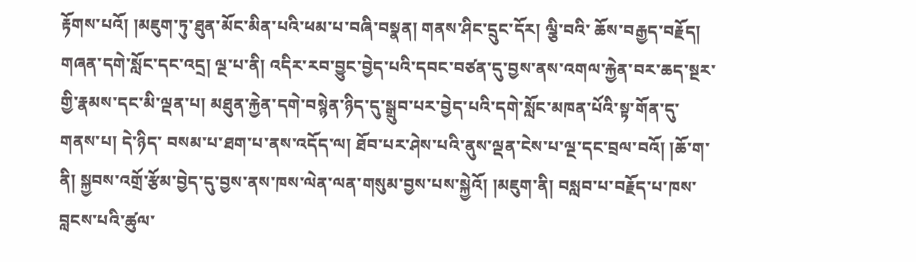རྟོགས་པའོ། །མཇུག་ཏུ་ཐུན་མོང་མིན་པའི་ཕམ་པ་བཞི་བསྣན། གནས་ཤིང་དྲུང་དོར། ལྕི་བའི་ ཆོས་བརྒྱད་བརྗོད། གཞན་དགེ་སློང་དང་འདྲ། ལྔ་པ་ནི། འདིར་རབ་བྱུང་བྱེད་པའི་དབང་བཙན་དུ་བྱས་ནས་འགལ་རྐྱེན་བར་ཆད་སྔར་གྱི་རྣམས་དང་མི་ལྡན་པ། མཐུན་རྐྱེན་དགེ་བསྙེན་ཉིད་དུ་སྒྲུབ་པར་བྱེད་པའི་དགེ་སློང་མཁན་པོའི་སྟ་གོན་དུ་གནས་པ། དེ་ཉིད་ བསམ་པ་ཐག་པ་ནས་འདོད་ལ། ཐོབ་པར་ཤེས་པའི་ནུས་ལྡན་ངེས་པ་ལྔ་དང་བྲལ་བའོ། །ཆོ་ག་ནི། སྐྱབས་འགྲོ་རྩོམ་བྱེད་དུ་བྱས་ནས་ཁས་ལེན་ལན་གསུམ་བྱས་པས་སྐྱེའོ། །མཇུག་ནི། བསླབ་པ་བརྗོད་པ་ཁས་བླངས་པའི་ཚུལ་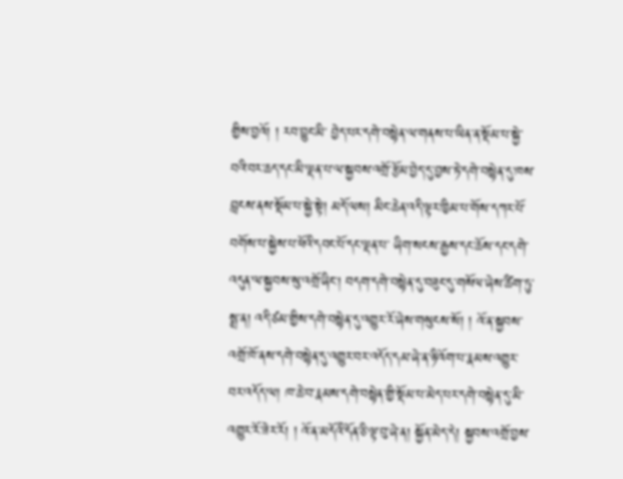གྱིས་བྱའོ། ། རབ་བྱུང་མི་ བྱེད་པར་དགེ་བསྙེན་ལ་གནས་པ་ཡིན་ན་སྡོམ་པ་སྐྱེ་བའི་བར་ཆད་དང་མི་ལྡན་པ་ལ་སྐྱབས་འགྲོ་རྩོམ་བྱེད་དུ་བྱས་ཏེ་དགེ་བསྙེན་དུ་ཁས་བླངས་ནས་སྡོམ་པ་སྐྱེ་སྟེ། མདོ་ལས། མིང་ཆེན་འདི་ལྟར་ཁྱིམ་པ་གོས་དཀར་པོ་བགོས་པ་སྐྱེས་པ་ཕོའི་དབང་པོ་དང་ལྡན་པ་ ཞིག་སངས་རྒྱས་དང་ཆོས་དང་དགེ་འདུན་ལ་སྐྱབས་སུ་འགྲོ་ཞིང་། བདག་དགེ་བསྙེན་དུ་བཟུང་དུ་གསོལ་ཞེས་ཚིག་ཏུ་སྨྲ་ན། འདི་ཙམ་གྱིས་དགེ་བསྙེན་དུ་འགྱུར་རོ་ཞེས་གསུངས་སོ། ། འོ་ན་སྐྱབས་འགྲོ་ཁོ་ནས་དགེ་བསྙེན་དུ་འགྱུར་བར་འདོད་དམ་ཞེ་ན་ཉི་འོག་པ་རྣམས་འགྱུར་ བར་འདོད་ལ། ཁ་ཆེ་བ་རྣམས་དགེ་བསྙེན་གྱི་སྡོམ་པ་མེད་པར་དགེ་བསྙེན་དུ་མི་འགྱུར་རོ་ཟེར་རོ། ། འོ་ན་མདོའི་དོན་ཅི་ལྟ་བུ་ཞེ་ན། སྐྱོན་མེད་དེ། སྐྱབས་འགྲོ་བྱས་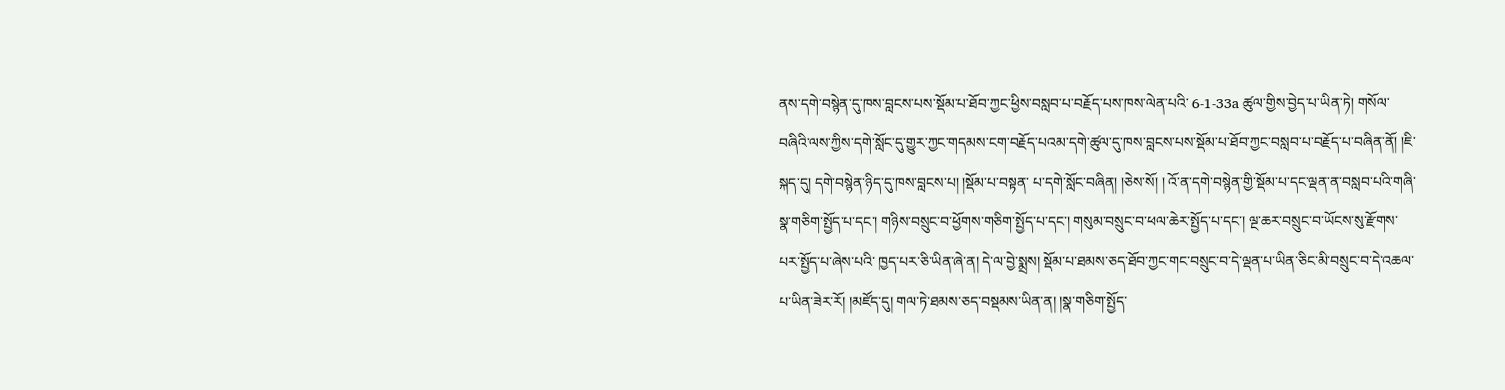ནས་དགེ་བསྙེན་དུ་ཁས་བླངས་པས་སྡོམ་པ་ཐོབ་ཀྱང་ཕྱིས་བསླབ་པ་བརྗོད་པས་ཁས་ལེན་པའི་ 6-1-33a ཚུལ་གྱིས་བྱེད་པ་ཡིན་ཏེ། གསོལ་བཞིའི་ལས་ཀྱིས་དགེ་སློང་དུ་གྱུར་ཀྱང་གདམས་ངག་བརྗོད་པའམ་དགེ་ཚུལ་དུ་ཁས་བླངས་པས་སྡོམ་པ་ཐོབ་ཀྱང་བསླབ་པ་བརྗོད་པ་བཞིན་ནོ། །ཇི་སྐད་དུ། དགེ་བསྙེན་ཉིད་དུ་ཁས་བླངས་པ། །སྡོམ་པ་བསྟན་ པ་དགེ་སློང་བཞིན། །ཅེས་སོ། ། འོ་ན་དགེ་བསྙེན་གྱི་སྡོམ་པ་དང་ལྡན་ན་བསླབ་པའི་གཞི་སྣ་གཅིག་སྤྱོད་པ་དང་། གཉིས་བསྲུང་བ་ཕྱོགས་གཅིག་སྤྱོད་པ་དང་། གསུམ་བསྲུང་བ་ཕལ་ཆེར་སྤྱོད་པ་དང་། ལྔ་ཆར་བསྲུང་བ་ཡོངས་སུ་རྫོགས་པར་སྤྱོད་པ་ཞེས་པའི་ ཁྱད་པར་ཅི་ཡིན་ཞེ་ན། དེ་ལ་བྱེ་སྨྲས། སྡོམ་པ་ཐམས་ཅད་ཐོབ་ཀྱང་གང་བསྲུང་བ་དེ་ལྡན་པ་ཡིན་ཅིང་མི་བསྲུང་བ་དེ་འཆལ་པ་ཡིན་ཟེར་རོ། །མཛོད་དུ། གལ་ཏེ་ཐམས་ཅད་བསྡམས་ཡིན་ན། །སྣ་གཅིག་སྤྱོད་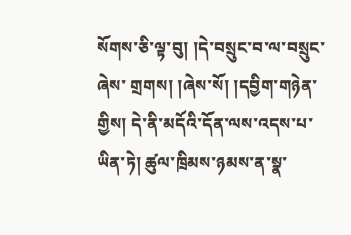སོགས་ཅི་ལྟ་བུ། །དེ་བསྲུང་བ་ལ་བསྲུང་ཞེས་ གྲགས། །ཞེས་སོ། །དབྱིག་གཉེན་གྱིས། དེ་ནི་མདོའི་དོན་ལས་འདས་པ་ཡིན་ཏེ། ཚུལ་ཁྲིམས་ཉམས་ན་སྣ་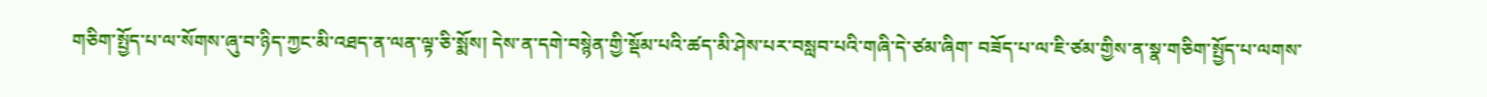གཅིག་སྤྱོད་པ་ལ་སོགས་ཞུ་བ་ཉིད་ཀྱང་མི་འཐད་ན་ལན་ལྟ་ཅི་སྨོས། དེས་ན་དགེ་བསྙེན་གྱི་སྡོམ་པའི་ཚད་མི་ཤེས་པར་བསླབ་པའི་གཞི་དེ་ཙམ་ཞིག་ བཟོད་པ་ལ་ཇི་ཙམ་གྱིས་ན་སྣ་གཅིག་སྤྱོད་པ་ལགས་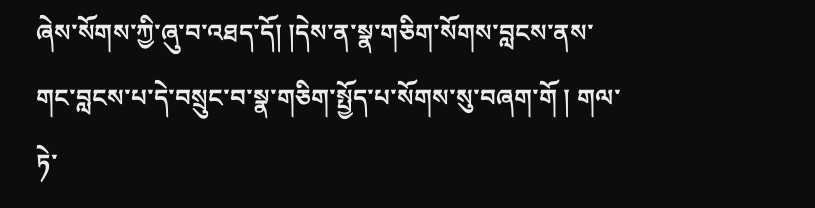ཞེས་སོགས་ཀྱི་ཞུ་བ་འཐད་དོ། །དེས་ན་སྣ་གཅིག་སོགས་བླངས་ནས་གང་བླངས་པ་དེ་བསྲུང་བ་སྣ་གཅིག་སྤྱོད་པ་སོགས་སུ་བཞག་གོ ། གལ་ཏེ་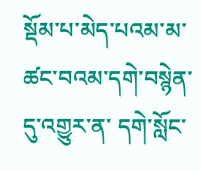སྡོམ་པ་མེད་པའམ་མ་ཚང་བའམ་དགེ་བསྙེན་དུ་འགྱུར་ན་ དགེ་སློང་